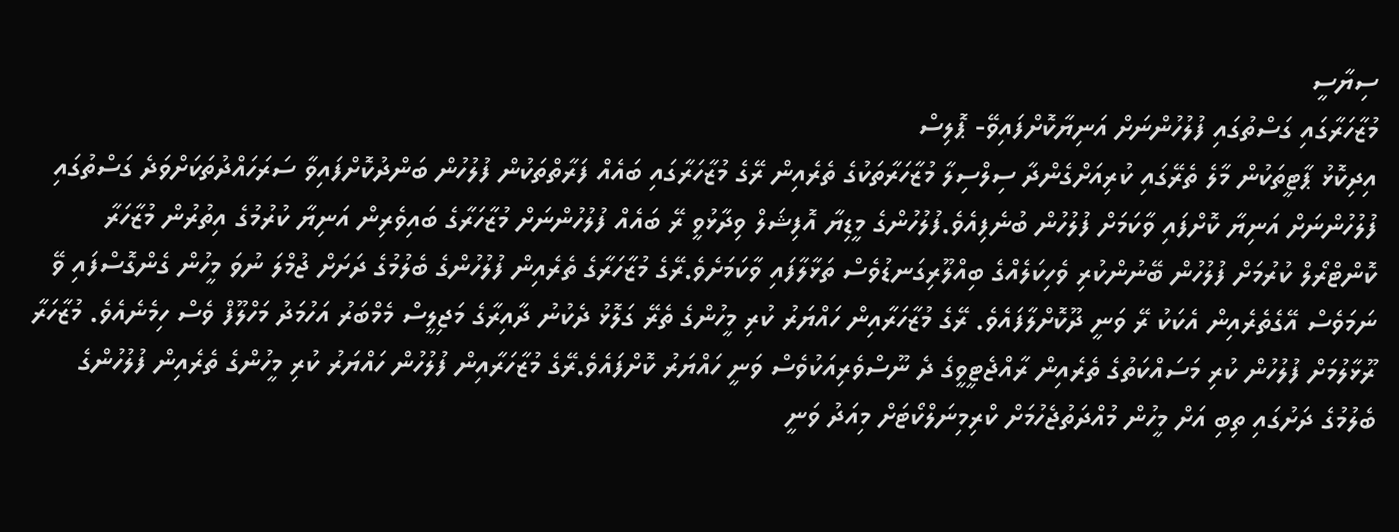ސިޔާސީ
މުޒާހަރާގައި ގަސްތުގައި ފުލުހުންނަށް އަނިޔާކޮށްފައިވޭ- ޕޮލިސް
އިދިކޮޅު ޕާޓީތަކުން މާލެ ތެރޭގައި ކުރިއަށްގެންދާ ސިލްސިލާ މުޒާހަރާތަކުގެ ތެރެއިން ރޭގެ މުޒާހަރާގައި ބައެއް ފަރާތްތަކުން ފުލުހުން ބަންދުކޮށްފައިވާ ސަރަހައްދުތަކަށްވަދެ ގަސްތުގައި ފުލުހުންނަށް އަނިޔާ ކޮށްފައި ވާކަމަށް ފުލުހުން ބުނެފިއެވެ.ފުލުހުންގެ މީޑިޔާ އޮފިޝަލް ވިދާޅުވީ ރޭ ބައެއް ފުލުހުންނަށް މުޒާހަރާގެ ބައިވެރިން އަނިޔާ ކުރުމުގެ އިތުރުން މުޒާހަރާ ކޮންޓްރޯލް ކުރުމަށް ފުލުހުން ބޭނުންކުރި ވެހިކަލެއްގެ ބިއްލޫރިގަނޑުވެސް ތަޅާލާފައި ވާކަމަށެވެ.ރޭގެ މުޒާހަރާގެ ތެރެއިން ފުލުހުންގެ ބެލުމުގެ ދަށަށް ޖުމްލަ ނުވަ މީހުން ގެންގޮސްފައި ވޭ ނަމަވެސް އޭގެތެރެއިން އެކަކު ރޭ ވަނީ ދޫކޮށްލާފައެވެ. ރޭގެ މުޒާހަރާއިން ހައްޔަރު ކުރި މީހުންގެ ތެރޭ ގަލޮޅު ދެކުނު ދާއިރާގެ މަޖިލީސް މެމްބަރު އަހުމަދު މަހްލޫފް ވެސް ހިމެނެއެވެ. މުޒާހަރާ ރޫޅާލުމަށް ފުލުހުން ކުރި މަސައްކަތުގެ ތެރެއިން ރާއްޖެޓީވީގެ ދެ ނޫސްވެރިއަކުވެސް ވަނީ ހައްޔަރު ކޮށްފައެވެ.ރޭގެ މުޒާހަރާއިން ފުލުހުން ހައްޔަރު ކުރި މީހުންގެ ތެރެއިން ފުލުހުންގެ ބެލުމުގެ ދަށުގައި ތިބި އަށް މީހުން މުއްދަތުޖެހުމަށް ކްރިމިނަލްކޯޓަށް މިއަދު ވަނީ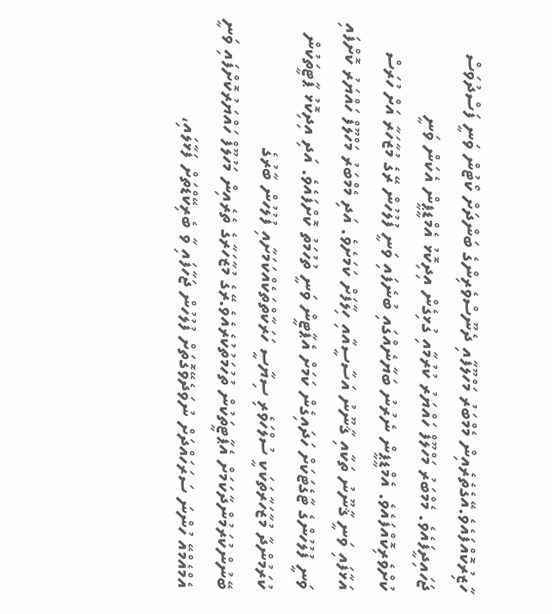ހާޒިރުކޮއްފައެވެ.އޭގެތެރެއިން މެމްބަރު މަހްލޫފާއި ދެނޫސްވެރިންގެ ބަންދަށް ކޯޓުން ވަނީ ފަސްދުވަސް ޖަހައިދީފައެވެ. މެމްބަރު މަހްލޫފް ހައްޔަރު ކުރުމާއި ގުޅިގެން އިދިކޮޅު އެމްޑީޕީން އެކަން ވަނީ ކުށްވެރިކޮއްފައެވެ. އެމްޑީޕީން ނެރުނު ބަޔާނެއްގައި ބުނެފައި ވަނީ ފުލުހުން ރޭގެ މުޒާހަރާ އަށް ހުރަސް އަޅާފައި ވަނީ ޤާނޫނު ތަކާއި ޤާނޫނު އަސާސީއާއި ހިލާފަށް ކަމަށެވެ. އަދި މެމްބަރު މަހްލޫފް ހައްޔަރު ކޮށްފައި ވަނީ ފުލުހުންގެ ޓާގެޓަކަށް ހަދައިގެން ކަމަށް އެޕާޓީން ވަނީ ތުހުމަތު ކޮށްފައެވެ. އަދި އިދިކޮޅު ޕާޓީތަކުން ކުރަމުންދާ މުޒާހަރާތަކަކީ ސުލްހަވެރި ސިޔާސީ ހަރަކާތްތަކެއްކަމަށާއި ފުލުހުން ބާރުގެ ބޭނުންކުރަމުންދާކަމަށް އެޕާޓީތަކުން ތުހުމަތުކުރެއެވެ.ރޭގެ މުޒާހަރާގެ ތެރެއިން މަހުލޫފް ހައްޔަރުކޮށްފައި ވަނީ އެމްއެމްއޭ ހުންނަ ސަރަހައްދަށް ނުވަދެވޭގޮތަށް ފުލުހުން ޖަހާފައި ވާ ބެރިކޭޑްތަށް ފަޅާލައި،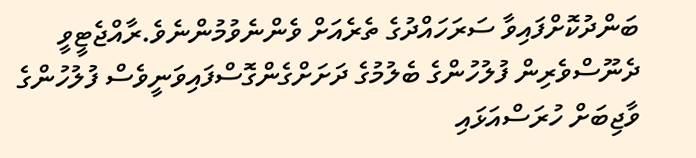ބަންދުކޮށްފައިވާ ސަރަހައްދުގެ ތެރެއަށް ވެންނެވުމުންނެވެ.ރާއްޖެޓީވީ ދެނޫސްވެރިން ފުލުހުންގެ ބެލުމުގެ ދަށަށްގެންގޮސްފައިވަނީވެސް ފުލުހުންގެ ވާޖިބަށް ހުރަސްއަޅައި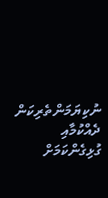ނުކިޔަމަންތެރިކަން ދެއްކުމާއި ގުޅިގެންކަމަށް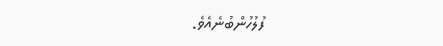ފުލުހުންބުނެއެވެ.